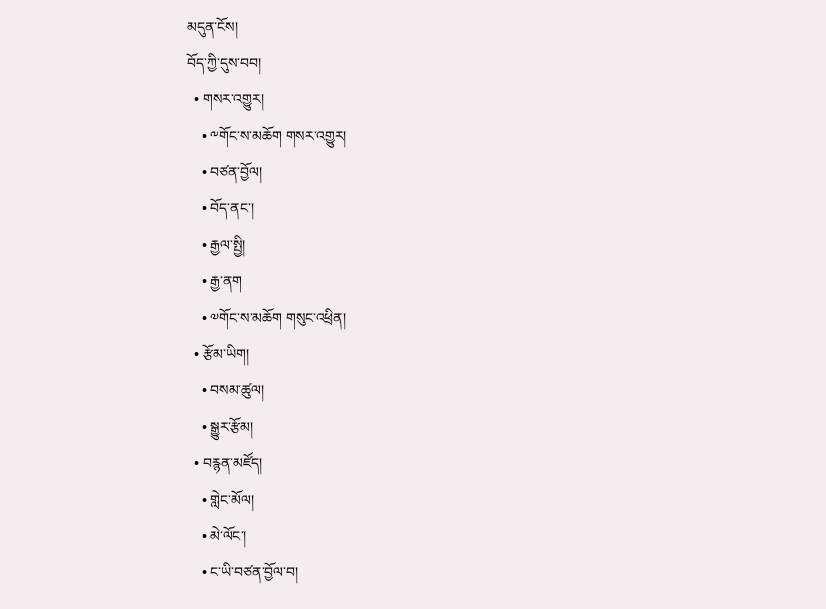མདུན་ངོས།
བོད་ཀྱི་དུས་བབ།
  • གསར་འགྱུར།
    • ༸གོང་ས་མཆོག གསར་འགྱུར།
    • བཙན་བྱོལ།
    • བོད་ནང་།
    • རྒྱལ་སྤྱི།
    • རྒྱ་ནག
    • ༧གོང་ས་མཆོག གསུང་འཕྲིན།
  • རྩོམ་ཡིག།
    • བསམ་ཚུལ།
    • སྒྱུར་རྩོམ།
  • བརྙན་མཛོད།
    • གླེང་མོལ།
    • མེ་ལོང་།
    • ང་ཡི་བཙན་བྱོལ་བ།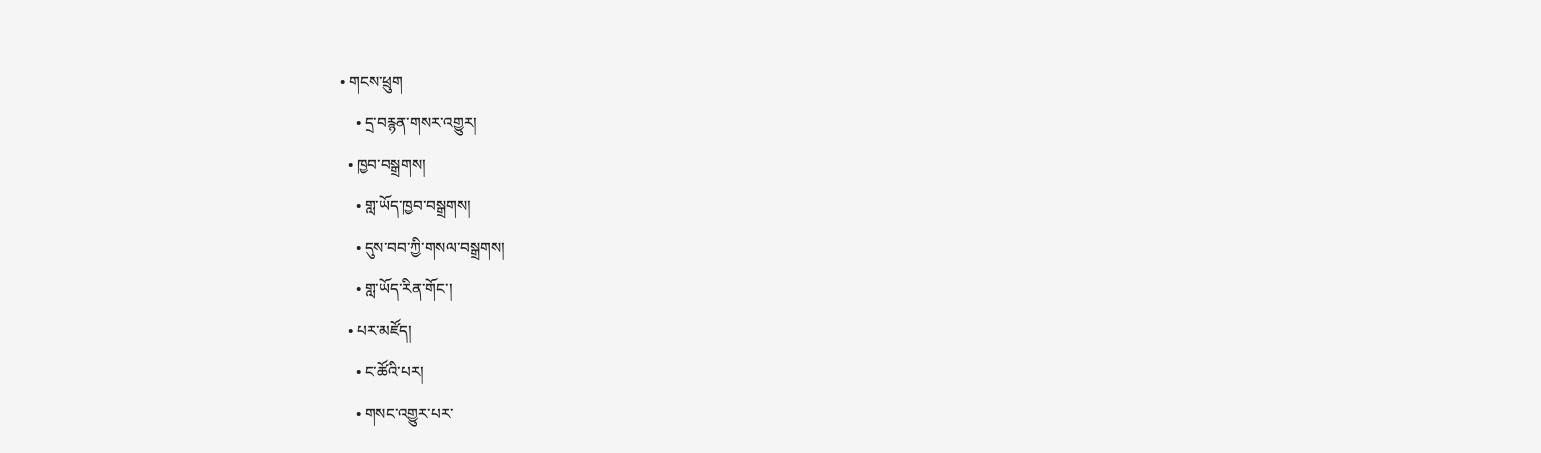• གངས་ཕྲུག
    • དྲ་བརྙན་གསར་འགྱུར།
  • ཁྱབ་བསྒྲགས།
    • གླ་ཡོད་ཁྱབ་བསྒྲགས།
    • དུས་བབ་ཀྱི་གསལ་བསྒྲགས།
    • གླ་ཡོད་རིན་གོང་།
  • པར་མཛོད།
    • ང་ཚོའི་པར།
    • གསང་འགྱུར་པར་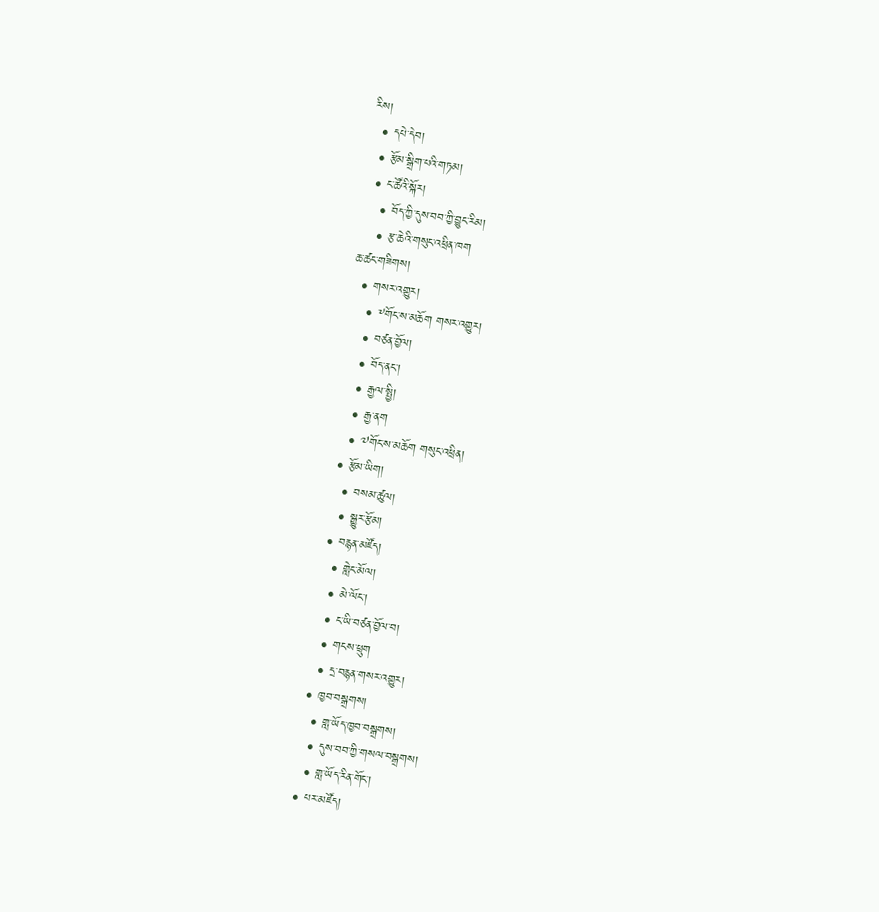རིས།
  • དཔེ་དེབ།
  • རྩོམ་སྒྲིག་པའི་གཏམ།
  • ང་ཚོའི་སྐོར།
    • བོད་ཀྱི་དུས་བབ་ཀྱི་བྱུང་རིམ།
    • རྩ་ཆེའི་གསུང་འཕྲིན་ཁག
ཆ་ཚང་གཟིགས།
  • གསར་འགྱུར།
    • ༸གོང་ས་མཆོག གསར་འགྱུར།
    • བཙན་བྱོལ།
    • བོད་ནང་།
    • རྒྱལ་སྤྱི།
    • རྒྱ་ནག
    • ༧གོང་ས་མཆོག གསུང་འཕྲིན།
  • རྩོམ་ཡིག།
    • བསམ་ཚུལ།
    • སྒྱུར་རྩོམ།
  • བརྙན་མཛོད།
    • གླེང་མོལ།
    • མེ་ལོང་།
    • ང་ཡི་བཙན་བྱོལ་བ།
    • གངས་ཕྲུག
    • དྲ་བརྙན་གསར་འགྱུར།
  • ཁྱབ་བསྒྲགས།
    • གླ་ཡོད་ཁྱབ་བསྒྲགས།
    • དུས་བབ་ཀྱི་གསལ་བསྒྲགས།
    • གླ་ཡོད་རིན་གོང་།
  • པར་མཛོད།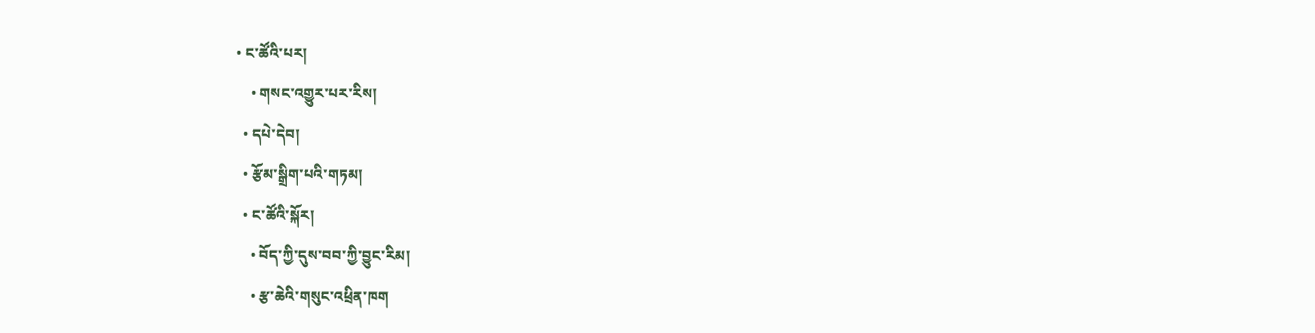• ང་ཚོའི་པར།
    • གསང་འགྱུར་པར་རིས།
  • དཔེ་དེབ།
  • རྩོམ་སྒྲིག་པའི་གཏམ།
  • ང་ཚོའི་སྐོར།
    • བོད་ཀྱི་དུས་བབ་ཀྱི་བྱུང་རིམ།
    • རྩ་ཆེའི་གསུང་འཕྲིན་ཁག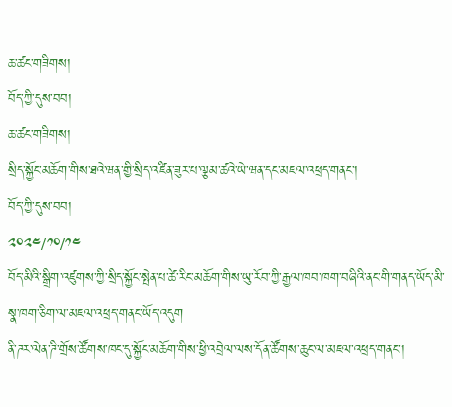ཆ་ཚང་གཟིགས།
བོད་ཀྱི་དུས་བབ།
ཆ་ཚང་གཟིགས།
སྲིད་སྐྱོང་མཆོག་གིས་ཐའེ་ཝན་གྱི་སྲིད་འཛིན་ཟུར་པ་ལྕམ་ཚའེ་ཡེ་ཝན་དང་མཇལ་འཕྲད་གནང་།
བོད་ཀྱི་དུས་བབ།
༢༠༢༤/༡༠/༡༤
བོད་མིའི་སྒྲིག་འཛུགས་ཀྱི་སྲིད་སྐྱོང་སྤེན་པ་ཚེ་རིང་མཆོག་གིས་ཡུ་རོབ་ཀྱི་རྒྱལ་ཁབ་ཁག་བཞིའི་ནང་གི་གནད་ཡོད་མི་སྣ་ཁག་ཅིག་ལ་མཇལ་འཕྲད་གནང་ཡོད་འདུག
ནི་ཌར་ལེན་ཌི་གྲོས་ཚོགས་ཁང་དུ་སྐྱོང་མཆོག་གིས་ཕྱི་འབྲེལ་ལས་དོན་ཚོགས་ཆུང་ལ་མཇལ་འཕྲད་གནང་།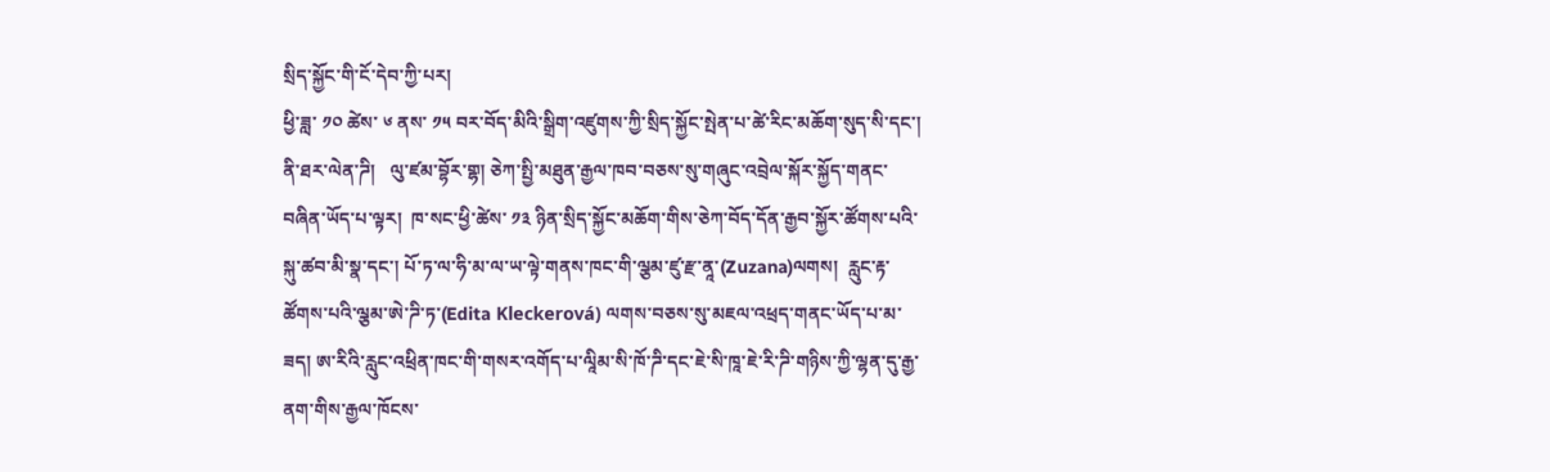སྲིད་སྐྱོང་གི་ངོ་དེབ་ཀྱི་པར།
ཕྱི་ཟླ་ ༡༠ ཚེས་ ༦ ནས་ ༡༥ བར་བོད་མིའི་སྒྲིག་འཛུགས་ཀྱི་སྲིད་སྐྱོང་སྤེན་པ་ཚེ་རིང་མཆོག་སུད་སི་དང་། ནི་ཐར་ལེན་ཌི།   ལུ་ཛམ་བྷོར་གྷ། ཅེཀ་སྤྱི་མཐུན་རྒྱལ་ཁབ་བཅས་སུ་གཞུང་འབྲེལ་སྐོར་སྐྱོད་གནང་བཞིན་ཡོད་པ་ལྟར།  ཁ་སང་ཕྱི་ཚེས་ ༡༣ ཉིན་སྲིད་སྐྱོང་མཆོག་གིས་ཅེཀ་བོད་དོན་རྒྱབ་སྐྱོར་ཚོགས་པའི་སྐུ་ཚབ་མི་སྣ་དང་། པོ་ཏ་ལ་ཧི་མ་ལ་ཡ་ལྟེ་གནས་ཁང་གི་ལྕམ་ཛུ་རྫ་ནཱ་(Zuzana)ལགས།  རླུང་རྟ་ཚོགས་པའི་ལྕམ་ཨེ་ཌི་ཏ་(Edita Kleckerová) ལགས་བཅས་སུ་མཇལ་འཕྲད་གནང་ཡོད་པ་མ་ཟད། ཨ་རིའི་རླུང་འཕྲིན་ཁང་གི་གསར་འགོད་པ་ལཱིམ་སི་ཁོ་ཌི་དང་ཇེ་སི་ཁཱ་ཇེ་རི་ཌི་གཉིས་ཀྱི་ལྷན་དུ་རྒྱ་ནག་གིས་རྒྱལ་ཁོངས་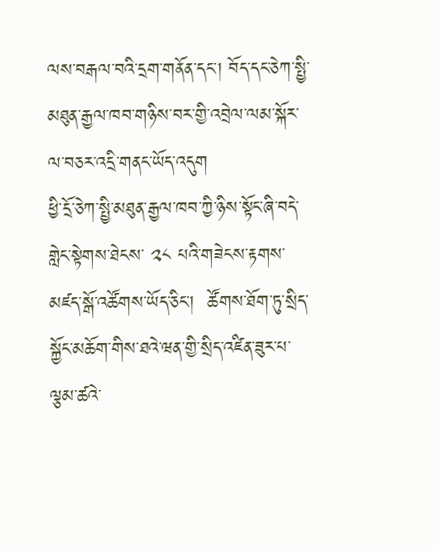ལས་བརྒལ་བའི་དྲག་གནོན་དང་། བོད་དང་ཅེཀ་སྤྱི་མཐུན་རྒྱལ་ཁབ་གཉིས་བར་གྱི་འབྲེལ་ལམ་སྐོར་ལ་བཅར་འདྲི་གནང་ཡོད་འདུག
ཕྱི་དྲོ་ཅེཀ་སྤྱི་མཐུན་རྒྱལ་ཁབ་ཀྱི་ཉིས་སྟོང་ཞི་བདེ་གླེང་སྟེགས་ཐེངས་ ༢༨ པའི་གཟེངས་རྟགས་མཛད་སྒོ་འཚོགས་ཡོད་ཅིང་།  ཚོགས་ཐོག་ཏུ་སྲིད་སྐྱོང་མཆོག་གིས་ཐའེ་ཝན་གྱི་སྲིད་འཛིན་ཟུར་པ་ལྕམ་ཚའེ་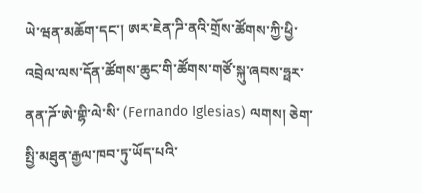ཡེ་ཝན་མཆོག་དང་། ཨར་ཇེན་ཌི་ནའི་གྲོས་ཚོགས་ཀྱི་ཕྱི་འབྲེལ་ལས་དོན་ཚོགས་ཆུང་གི་ཚོགས་གཙོ་སྐུ་ཞབས་ཧྥར་ནན་ཌོ་ཨེ་གྷི་ལེ་སི་ (Fernando Iglesias) ལགས། ཅེག་སྤྱི་མཐུན་རྒྱལ་ཁབ་ཏུ་ཡོད་པའི་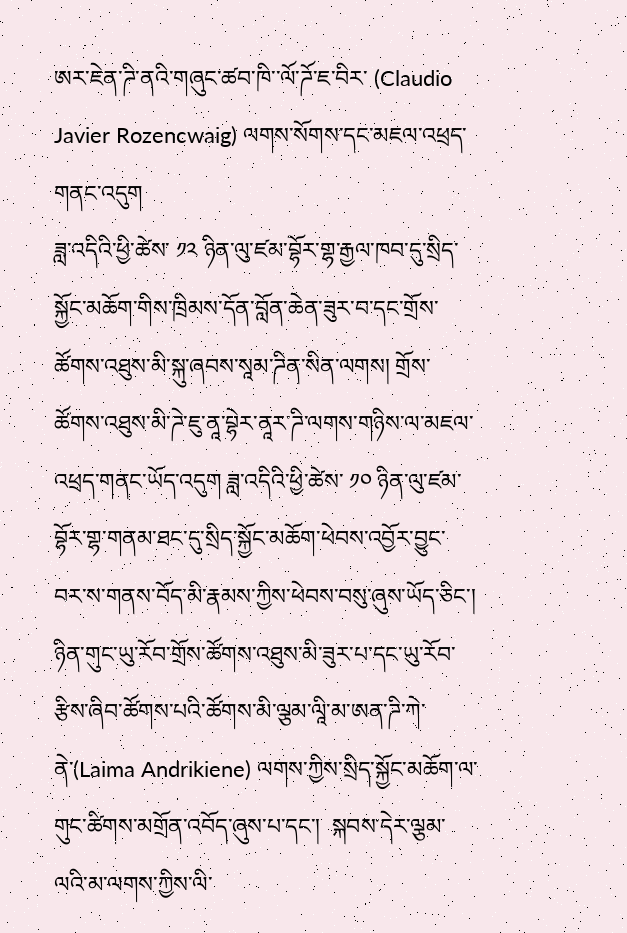ཨར་ཇེན་ཌི་ནའི་གཞུང་ཚབ་ཁི་་ལོ་ཌོ་ཇ་བིར་ (Claudio Javier Rozencwaig) ལགས་སོགས་དང་མཇལ་འཕྲད་གནང་འདུག
ཟླ་འདིའི་ཕྱི་ཚེས་ ༡༢ ཉིན་ལུ་ཛམ་བྷོར་གྷ་རྒྱལ་ཁབ་དུ་སྲིད་སྐྱོང་མཆོག་གིས་ཁྲིམས་དོན་བློན་ཆེན་ཟུར་བ་དང་གྲོས་ཚོགས་འཐུས་མི་སྐུ་ཞབས་སཱམ་ཌིན་སིན་ལགས། གྲོས་ཚོགས་འཐུས་མི་ཌེ་ཇུ་ནཱ་བྷེར་ནཱར་ཌི་ལགས་གཉིས་ལ་མཇལ་འཕྲད་གནང་ཡོད་འདུག ཟླ་འདིའི་ཕྱི་ཚེས་ ༡༠ ཉིན་ལུ་ཛམ་བྷོར་གྷ་གནམ་ཐང་དུ་སྲིད་སྐྱོང་མཆོག་ཕེབས་འབྱོར་བྱུང་བར་ས་གནས་བོད་མི་རྣམས་ཀྱིས་ཕེབས་བསུ་ཞུས་ཡོད་ཅིང་། ཉིན་གུང་ཡུ་རོབ་གྲོས་ཚོགས་འཐུས་མི་ཟུར་པ་དང་ཡུ་རོབ་རྩིས་ཞིབ་ཚོགས་པའི་ཚོགས་མི་ལྕམ་ལཱི་མ་ཨན་ཌི་ཀེ་ནེ་(Laima Andrikiene) ལགས་ཀྱིས་སྲིད་སྐྱོང་མཆོག་ལ་གུང་ཚིགས་མགྲོན་འབོད་ཞུས་པ་དང་།  སྐབས་དེར་ལྕམ་ལའི་མ་ལགས་ཀྱིས་ལི་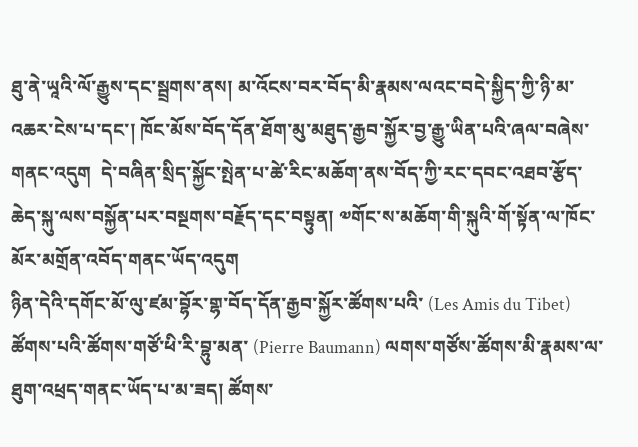ཐུ་ནེ་ཡཱའི་ལོ་རྒྱུས་དང་སྦྲགས་ནས། མ་འོངས་བར་བོད་མི་རྣམས་ལའང་བདེ་སྐྱིད་ཀྱི་ཉི་མ་འཆར་ངེས་པ་དང་། ཁོང་མོས་བོད་དོན་ཐོག་མུ་མཐུད་རྒྱབ་སྐྱོར་བྱ་རྒྱུ་ཡིན་པའི་ཞལ་བཞེས་གནང་འདུག  དེ་བཞིན་སྲིད་སྐྱོང་སྤེན་པ་ཚེ་རིང་མཆོག་ནས་བོད་ཀྱི་རང་དབང་འཐབ་རྩོད་ཆེད་སྐུ་ལས་བསྐྱོན་པར་བསྔགས་བརྗོད་དང་བསྟུན། ༧གོང་ས་མཆོག་གི་སྐུའི་གོ་སྟོན་ལ་ཁོང་མོར་མགྲོན་འབོད་གནང་ཡོད་འདུག
ཉིན་དེའི་དགོང་མོ་ལུ་ཛམ་བྷོར་གྷ་བོད་དོན་རྒྱབ་སྐྱོར་ཚོགས་པའི་ (Les Amis du Tibet) ཚོགས་པའི་ཚོགས་གཙོ་ཕི་རི་བྷུ་མན་ (Pierre Baumann) ལགས་གཙོས་ཚོགས་མི་རྣམས་ལ་ཐུག་འཕྲད་གནང་ཡོད་པ་མ་ཟད། ཚོགས་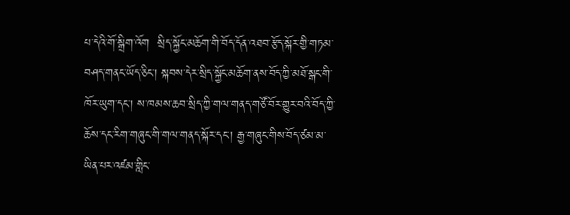པ་དེའི་གོ་སྒྲིག་འོག  སྲིད་སྐྱོང་མཆོག་གི་བོད་དོན་འཐབ་རྩོད་སྐོར་གྱི་གཏམ་བཤད་གནང་ཡོད་ཅིང་། སྐབས་དེར་སྲིད་སྐྱོང་མཆོག་ནས་བོད་ཀྱི་མཐོ་སྒང་གི་ཁོར་ཡུག་དང་། ས་ཁམས་ཆབ་སྲིད་ཀྱི་གལ་གནད་གཙོ་བོར་གྱུར་བའི་བོད་ཀྱི་ཆོས་དང་རིག་གཞུང་གི་གལ་གནད་སྐོར་དང་། རྒྱ་གཞུང་གིས་བོད་ཙམ་མ་ཡིན་པར་འཛམ་གླིང་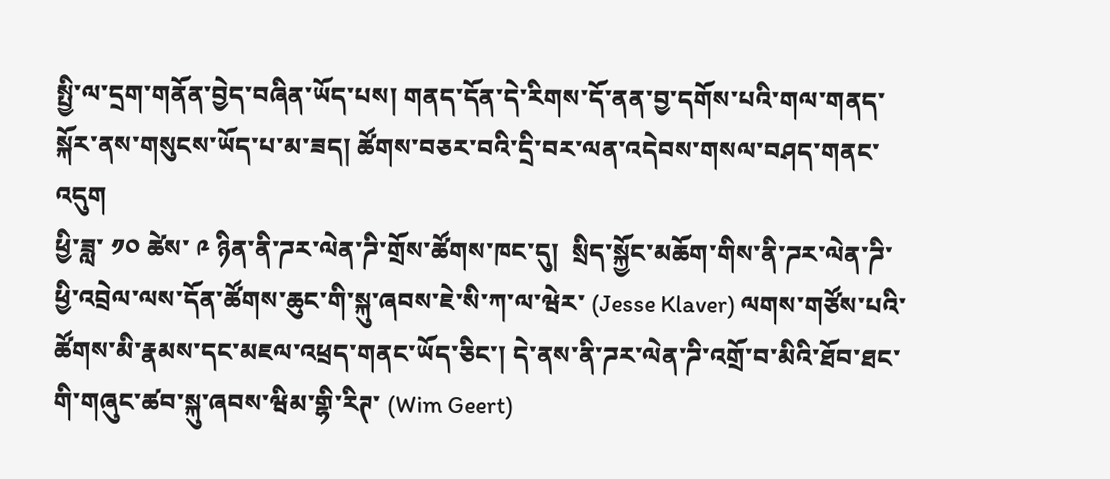སྤྱི་ལ་དྲག་གནོན་བྱེད་བཞིན་ཡོད་པས། གནད་དོན་དེ་རིགས་དོ་ནན་བྱ་དགོས་པའི་གལ་གནད་སྐོར་ནས་གསུངས་ཡོད་པ་མ་ཟད། ཚོགས་བཅར་བའི་དྲི་བར་ལན་འདེབས་གསལ་བཤད་གནང་འདུག
ཕྱི་ཟླ་ ༡༠ ཚེས་ ༩ ཉིན་ནི་ཌར་ལེན་ཌི་གྲོས་ཚོགས་ཁང་དུ།  སྲིད་སྐྱོང་མཆོག་གིས་ནི་ཌར་ལེན་ཌི་ཕྱི་འབྲེལ་ལས་དོན་ཚོགས་ཆུང་གི་སྐུ་ཞབས་ཇེ་སི་ཀ་ལ་ཝེར་ (Jesse Klaver) ལགས་གཙོས་པའི་ཚོགས་མི་རྣམས་དང་མཇལ་འཕྲད་གནང་ཡོད་ཅིང་། དེ་ནས་ནི་ཌར་ལེན་ཌི་འགྲོ་བ་མིའི་ཐོབ་ཐང་གི་གཞུང་ཚབ་སྐུ་ཞབས་ཝིམ་གྷི་རིཊ་ (Wim Geert)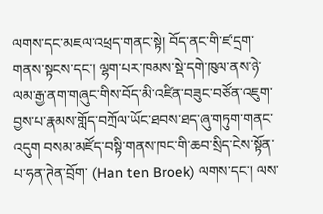ལགས་དང་མཇལ་འཕྲད་གནང་སྟེ། བོད་ནང་གི་ཛ་དྲག་གནས་སྟངས་དང་། ལྷག་པར་ཁམས་སྡེ་དགེ་ཁུལ་ནས་ཉེ་ལམ་རྒྱ་ནག་གཞུང་གིས་བོད་མི་འཛིན་བཟུང་བཙོན་འཇུག་བྱས་པ་རྣམས་གློད་བཀྲོལ་ཡོང་ཐབས་ཐད་ཞུ་གཏུག་གནང་འདུག བསམ་མཛོད་བསྟི་གནས་ཁང་གི་ཆབ་སྲིད་ངེས་སྟོན་པ་ཧན་ཊེན་བྲོག་ (Han ten Broek) ལགས་དང་། ལས་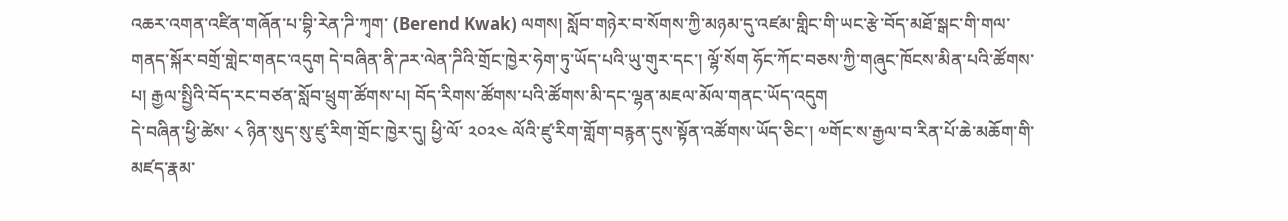འཆར་འགན་འཛིན་གཞོན་པ་བྷི་རེན་ཌི་ཀྭག་ (Berend Kwak) ལགས། སློབ་གཉེར་བ་སོགས་ཀྱི་མཉམ་དུ་འཛམ་གླིང་གི་ཡང་རྩེ་བོད་མཐོ་སྒང་གི་གལ་གནད་སྐོར་བགྲོ་གླེང་གནང་འདུག དེ་བཞིན་ནི་ཌར་ལེན་ཌིའི་གྲོང་ཁྱེར་ཧེག་ཏུ་ཡོད་པའི་ཡུ་གུར་དང་། ལྷོ་སོག ཧོང་ཀོང་བཅས་ཀྱི་གཞུང་ཁོངས་མིན་པའི་ཚོགས་པ། རྒྱལ་སྤྱིའི་བོད་རང་བཙན་སློབ་ཕྲུག་ཚོགས་པ། བོད་རིགས་ཚོགས་པའི་ཚོགས་མི་དང་ལྷན་མཇལ་མོལ་གནང་ཡོད་འདུག
དེ་བཞིན་ཕྱི་ཚེས་ ༨ ཉིན་སུད་སུ་ཛུ་རིག་གྲོང་ཁྱེར་དུ། ཕྱི་ལོ་ ༢༠༢༤ ལོའི་ཛུ་རིག་གློག་བརྙན་དུས་སྟོན་འཚོགས་ཡོད་ཅིང་། ༧གོང་ས་རྒྱལ་བ་རིན་པོ་ཆེ་མཆོག་གི་མཛད་རྣམ་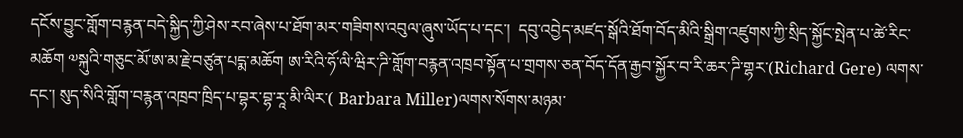དངོས་བྱུང་གློག་བརྙན་བདེ་སྐྱིད་ཀྱི་ཤེས་རབ་ཞེས་པ་ཐོག་མར་གཟིགས་འབུལ་ཞུས་ཡོད་པ་དང་།  དབུ་འབྱེད་མཛད་སྒོའི་ཐོག་བོད་མིའི་སྒྲིག་འཛུགས་ཀྱི་སྲིད་སྐྱོང་སྤེན་པ་ཚེ་རིང་མཆོག ༧སྐུའི་གཅུང་མོ་ཨ་མ་རྗེ་བཙུན་པདྨ་མཆོག ཨ་རིའི་ཧོ་ལི་ཝིར་ཌི་གློག་བརྙན་འཁྲབ་སྟོན་པ་གྲགས་ཅན་བོད་དོན་རྒྱབ་སྐྱོར་བ་རི་ཆར་ཌི་གྷར་(Richard Gere) ལགས་དང་། སུད་སིའི་གློག་བརྙན་འཁྲབ་ཁྲིད་པ་བྷར་བྷ་རཱ་མི་ལིར་( Barbara Miller)ལགས་སོགས་མཉམ་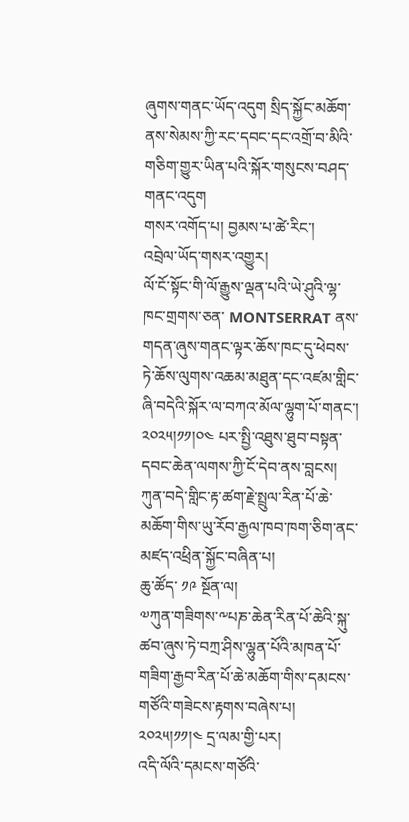ཞུགས་གནང་ཡོད་འདུག སྲིད་སྐྱོང་མཆོག་ནས་སེམས་ཀྱི་རང་དབང་དང་འགྲོ་བ་མིའི་གཅིག་གྱུར་ཡིན་པའི་སྐོར་གསུངས་བཤད་གནང་འདུག
གསར་འགོད་པ། བྱམས་པ་ཚེ་རིང་།
འབྲེལ་ཡོད་གསར་འགྱུར།
ལོ་ངོ་སྟོང་གི་ལོ་རྒྱུས་ལྡན་པའི་ཡེ་ཤུའི་ལྷ་ཁང་གྲགས་ཅན་ MONTSERRAT ནས་གདན་ཞུས་གནང་ལྟར་ཆོས་ཁང་དུ་ཕེབས་ཏེ་ཆོས་ལུགས་འཆམ་མཐུན་དང་འཛམ་གླིང་ཞི་བདེའི་སྐོར་ལ་བཀའ་མོལ་ལྷུག་པོ་གནང་། ༢༠༢༥།༡༡།༠༤ པར་སྤྱི་འཐུས་ཐུབ་བསྟན་དབང་ཆེན་ལགས་ཀྱི་ངོ་དེབ་ནས་བླངས།
ཀུན་བདེ་གླིང་རྟ་ཚག་རྗེ་སྤྲུལ་རིན་པོ་ཆེ་མཆོག་གིས་ཡུ་རོབ་རྒྱལ་ཁབ་ཁག་ཅིག་ནང་མཛད་འཕྲིན་སྐྱོང་བཞིན་པ།
ཆུ་ཚོད་ ༡༩ སྔོན་ལ།
༧ཀུན་གཟིགས་༸པཎ་ཆེན་རིན་པོ་ཆེའི་སྐུ་ཚབ་ཞུས་ཏེ་བཀྲ་ཤིས་ལྷུན་པོའི་མཁན་པོ་གཟིག་རྒྱབ་རིན་པོ་ཆེ་མཆོག་གིས་དམངས་གཙོའི་གཟེངས་རྟགས་བཞེས་པ། ༢༠༢༥།༡༡།༤ དྲ་ལམ་གྱི་པར།
འདི་ལོའི་དམངས་གཙོའི་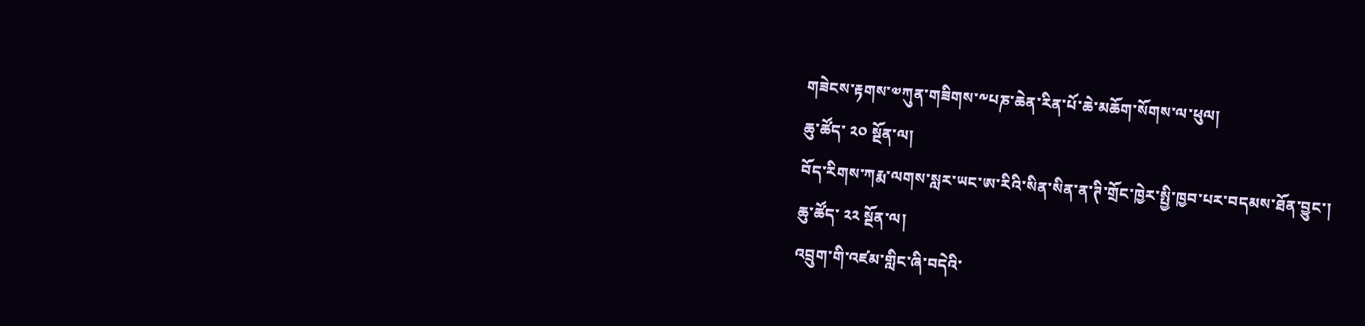གཟེངས་རྟགས་༧ཀུན་གཟིགས་༸པཎ་ཆེན་རིན་པོ་ཆེ་མཆོག་སོགས་ལ་ཕུལ།
ཆུ་ཚོད་ ༢༠ སྔོན་ལ།
བོད་རིགས་ཀརྨ་ལགས་སླར་ཡང་ཨ་རིའི་སིན་སིན་ན་ཊི་གྲོང་ཁྱེར་སྤྱི་ཁྱབ་པར་བདམས་ཐོན་བྱུང་།
ཆུ་ཚོད་ ༢༢ སྔོན་ལ།
འབྲུག་གི་འཛམ་གླིང་ཞི་བདེའི་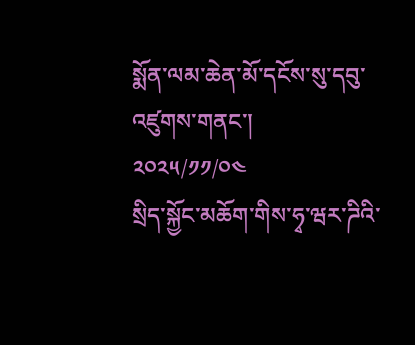སྨོན་ལམ་ཆེན་མོ་དངོས་སུ་དབུ་འཛུགས་གནང་།
༢༠༢༥/༡༡/༠༤
སྲིད་སྐྱོང་མཆོག་གིས་ཧྭ་ཝར་ཌིའི་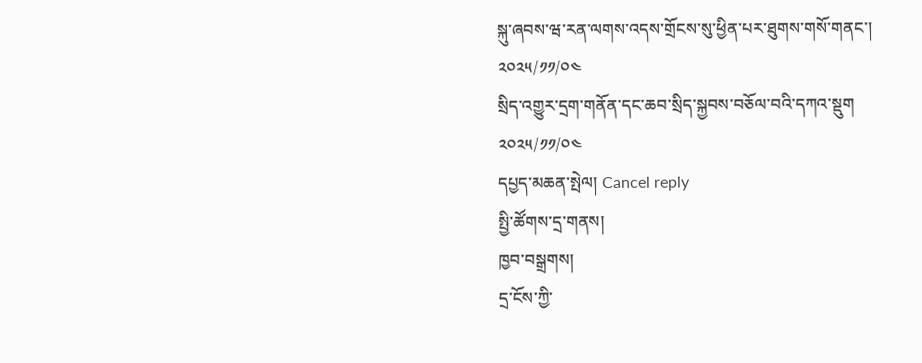སྐུ་ཞབས་ཝ་རན་ལགས་འདས་གྲོངས་སུ་ཕྱིན་པར་ཐུགས་གསོ་གནང་།
༢༠༢༥/༡༡/༠༤
སྲིད་འགྱུར་དྲག་གནོན་དང་ཆབ་སྲིད་སྐྱབས་བཅོལ་བའི་དཀའ་སྡུག
༢༠༢༥/༡༡/༠༤
དཔྱད་མཆན་སྤེལ། Cancel reply
སྤྱི་ཚོགས་དྲ་གནས།
ཁྱབ་བསྒྲགས།
དྲ་ངོས་ཀྱི་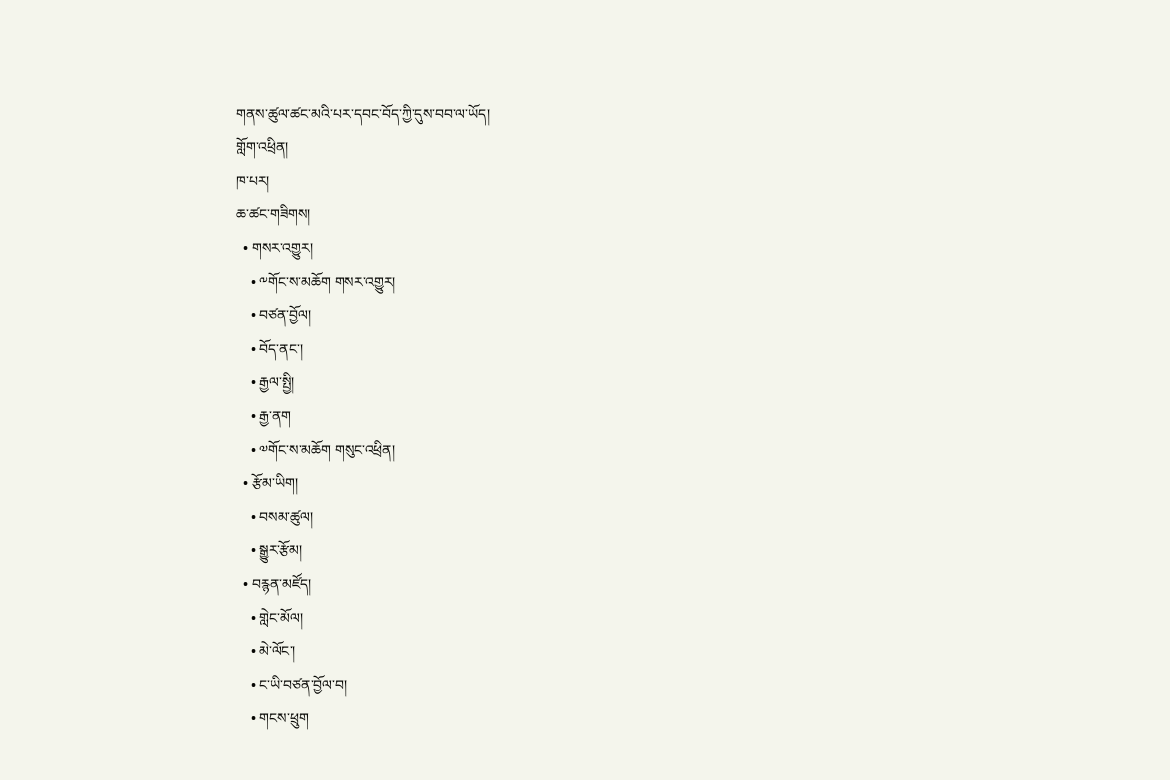གནས་ཚུལ་ཚང་མའི་པར་དབང་བོད་ཀྱི་དུས་བབ་ལ་ཡོད།
གློག་འཕྲིན།
ཁ་པར།
ཆ་ཚང་གཟིགས།
  • གསར་འགྱུར།
    • ༸གོང་ས་མཆོག གསར་འགྱུར།
    • བཙན་བྱོལ།
    • བོད་ནང་།
    • རྒྱལ་སྤྱི།
    • རྒྱ་ནག
    • ༧གོང་ས་མཆོག གསུང་འཕྲིན།
  • རྩོམ་ཡིག།
    • བསམ་ཚུལ།
    • སྒྱུར་རྩོམ།
  • བརྙན་མཛོད།
    • གླེང་མོལ།
    • མེ་ལོང་།
    • ང་ཡི་བཙན་བྱོལ་བ།
    • གངས་ཕྲུག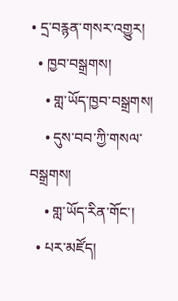• དྲ་བརྙན་གསར་འགྱུར།
  • ཁྱབ་བསྒྲགས།
    • གླ་ཡོད་ཁྱབ་བསྒྲགས།
    • དུས་བབ་ཀྱི་གསལ་བསྒྲགས།
    • གླ་ཡོད་རིན་གོང་།
  • པར་མཛོད།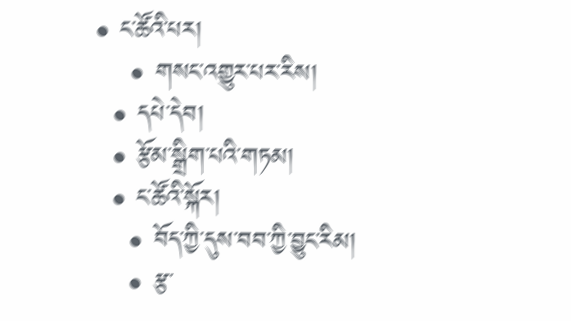• ང་ཚོའི་པར།
    • གསང་འགྱུར་པར་རིས།
  • དཔེ་དེབ།
  • རྩོམ་སྒྲིག་པའི་གཏམ།
  • ང་ཚོའི་སྐོར།
    • བོད་ཀྱི་དུས་བབ་ཀྱི་བྱུང་རིམ།
    • རྩ་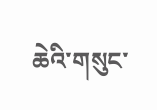ཆེའི་གསུང་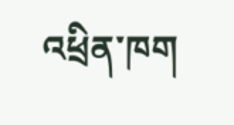འཕྲིན་ཁག